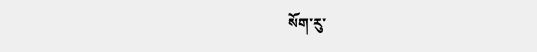སོག་རུ་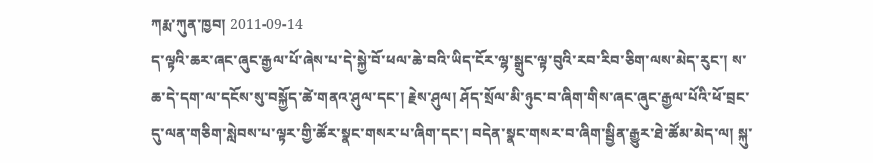ཀརྨ་ཀུན་ཁྱབ། 2011-09-14
ད་ལྟའི་ཆར་ཞང་ཞུང་རྒྱལ་པོ་ཞེས་པ་དེ་སྐྱེ་བོ་ཕལ་ཆེ་བའི་ཡིད་ངོར་ལྷ་སྒྲུང་ལྟ་བུའི་རབ་རིབ་ཅིག་ལས་མེད་རུང་། ས་ཆ་དེ་དག་ལ་དངོས་སུ་བསྐྱོད་ཚེ་གནའ་ཤུལ་དང་། རྗེས་ཤུལ། ཤོད་སྲོལ་མི་ཉུང་བ་ཞིག་གིས་ཞང་ཞུང་རྒྱལ་པོའི་ཕོ་བྲང་དུ་ལན་གཅིག་སླེབས་པ་ལྟར་གྱི་ཚོར་སྣང་གསར་པ་ཞིག་དང་། བདེན་སྣང་གསར་བ་ཞིག་སྦྱིན་རྒྱུར་ཐེ་ཚོམ་མེད་ལ། སྐུ་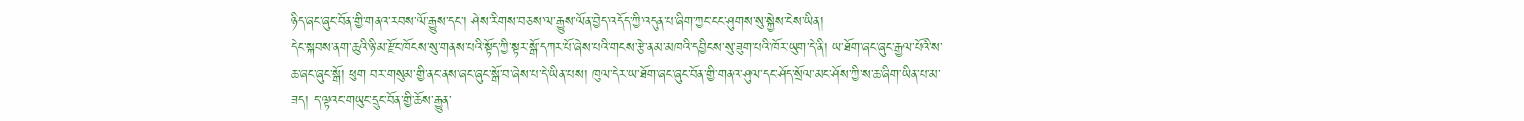ཉིད་ཞང་ཞུང་བོན་གྱི་གནའ་རབས་ལོ་རྒྱུས་དང་། ཤེས་རིགས་བཅས་ལ་རྒྱུས་ལོན་བྱེད་འདོད་ཀྱི་འདུན་པ་ཞིག་ཀྱང་ངང་ཤུགས་སུ་སྐྱེས་ངེས་ཡིན།
དེང་སྐབས་ནག་ཆུའི་ཉི་མ་རྫོང་ཁོངས་སུ་གནས་པའི་སྟོད་ཀྱི་སྟར་སྒོ་དཀར་པོ་ཞེས་པའི་གངས་རྩེ་ནམ་མཁའི་དབྱིངས་སུ་ཟུག་པའི་ཁོར་ཡུག་དེ་ནི། ཡ་ཐོག་ཞང་ཞུང་རྒྱལ་པོའི་ས་ཆ་ཞང་ཞུང་སྒོ། ཕུག བར་གསུམ་གྱི་ནང་ནས་ཞང་ཞུང་སྒོ་བ་ཞེས་པ་དེ་ཡིན་པས། ཁུལ་དེར་ཡ་ཐོག་ཞང་ཞུང་བོན་གྱི་གནའ་ཤུལ་དང་ཤོད་སྲོལ་མང་ཤོས་ཀྱི་ས་ཆ་ཞིག་ཡིན་པ་མ་ཟད། ད་ལྟའང་གཡུང་དྲུང་བོན་གྱི་ཆོས་རྒྱུན་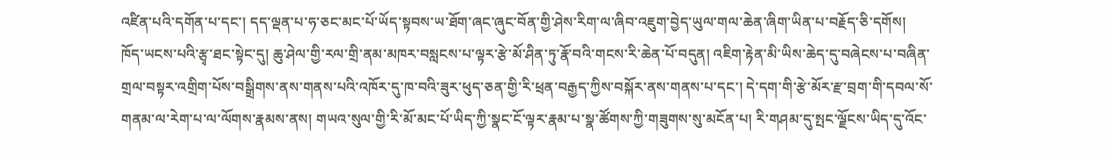འཛིན་པའི་དགོན་པ་དང་། དད་ལྡན་པ་ཧ་ཅང་མང་པོ་ཡོད་སྟབས་ཡ་ཐོག་ཞང་ཞུང་བོན་གྱི་ཤེས་རིག་ལ་ཞིབ་འཇུག་བྱེད་ཡུལ་གལ་ཆེན་ཞིག་ཡིན་པ་བརྗོད་ཅི་དགོས།
ཁོད་ཡངས་པའི་རྩྭ་ཐང་སྟེང་དུ། ཆུ་ཤེལ་གྱི་རལ་གྲི་ནམ་མཁར་བསླངས་པ་ལྟར་རྩེ་མོ་ཤིན་ཏུ་རྣོ་བའི་གངས་རི་ཆེན་པོ་བདུན། འཇིག་རྟེན་མི་ཡིས་ཆེད་དུ་བཞེངས་པ་བཞིན་གྲལ་བསྟར་འགྲིག་པོས་བསྒྲིགས་ནས་གནས་པའི་འཁོར་དུ་ཁ་བའི་ཟུར་ཕུད་ཅན་གྱི་རི་ཕྲན་བརྒྱད་ཀྱིས་བསྐོར་ནས་གནས་པ་དང་། དེ་དག་གི་རྩེ་མོར་རྫ་བྲག་གི་དབལ་སོ་གནམ་ལ་རེག་པ་ལ་ལོགས་རྣམས་ནས། གཡའ་སུལ་གྱི་རི་མོ་མང་པོ་ཡིད་ཀྱི་སྣང་ངོ་ལྟར་རྣམ་པ་སྣ་ཚོགས་ཀྱི་གཟུགས་སུ་མངོན་པ། རི་གཤམ་དུ་སྤང་ལྗོངས་ཡིད་དུ་འོང་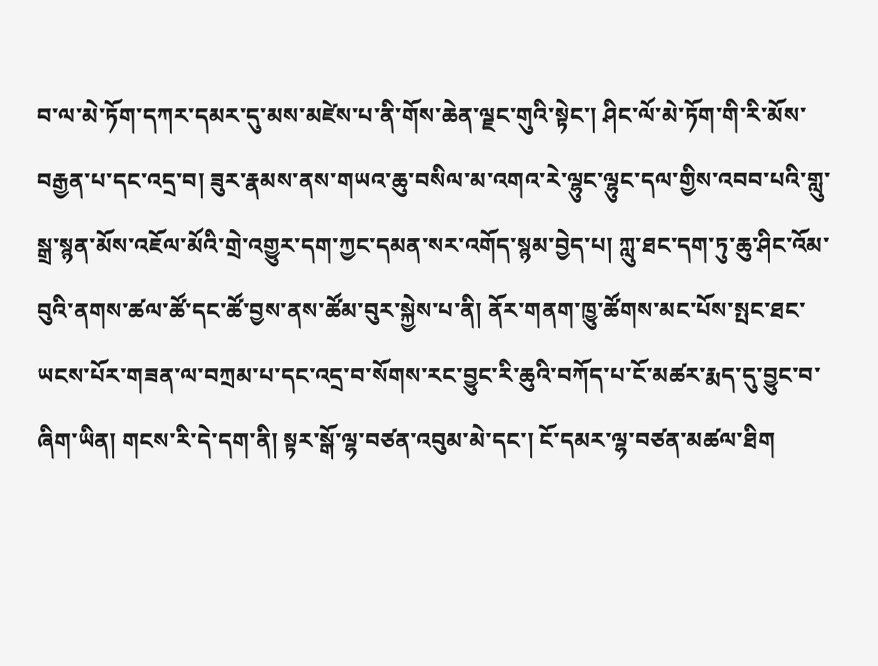བ་ལ་མེ་ཏོག་དཀར་དམར་དུ་མས་མཛེས་པ་ནི་གོས་ཆེན་ལྗང་གུའི་སྟེང་། ཤིང་ལོ་མེ་ཏོག་གི་རི་མོས་བརྒྱན་པ་དང་འདྲ་བ། ཟུར་རྣམས་ནས་གཡའ་ཆུ་བསིལ་མ་འགའ་རེ་ལྷུང་ལྷུང་དལ་གྱིས་འབབ་པའི་གླུ་སྒྲ་སྙན་མོས་འཇོལ་མོའི་གྲེ་འགྱུར་དག་ཀྱང་དམན་སར་འགོད་སྙམ་བྱེད་པ། ཀླུ་ཐང་དག་ཏུ་ཆུ་ཤིང་འོམ་བུའི་ནགས་ཚལ་ཚོ་དང་ཚོ་བྱས་ནས་ཚོམ་བུར་སྐྱེས་པ་ནི། ནོར་གནག་ཁྱུ་ཚོགས་མང་པོས་སྤང་ཐང་ཡངས་པོར་གཟན་ལ་བཀྲམ་པ་དང་འདྲ་བ་སོགས་རང་བྱུང་རི་ཆུའི་བཀོད་པ་ངོ་མཚར་རྨད་དུ་བྱུང་བ་ཞིག་ཡིན། གངས་རི་དེ་དག་ནི། སྟར་སྒོ་ལྷ་བཙན་འབུམ་མེ་དང་། ངོ་དམར་ལྷ་བཙན་མཚལ་ཐིག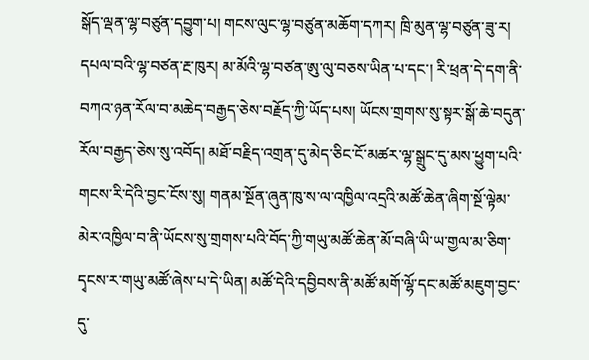སྒོད་ལྡན་ལྷ་བཙུན་དབྱུག་པ། གངས་ལུང་ལྷ་བཙུན་མཆོག་དཀར། ཁྲི་མུན་ལྷ་བཙུན་ཟུ་ར། དཔལ་བའི་ལྷ་བཙན་རྔ་ཁུར། མ་མོའི་ལྷ་བཙན་ཨུ་ལུ་བཅས་ཡིན་པ་དང་། རི་ཕྲན་དེ་དག་ནི་བཀའ་ཉན་རོལ་བ་མཆེད་བརྒྱད་ཅེས་བརྗོད་ཀྱི་ཡོད་པས། ཡོངས་གྲགས་སུ་སྟར་སྒོ་ཆེ་བདུན་རོལ་བརྒྱད་ཅེས་སུ་འབོད། མཐོ་བརྗིད་འགྲན་དུ་མེད་ཅིང་ངོ་མཚར་ལྷ་སྒྲུང་དུ་མས་ཕྱུག་པའི་གངས་རི་དེའི་བྱང་ངོས་སུ། གནམ་སྔོན་ཞུན་ཁུ་ས་ལ་འཁྱིལ་འདྲའི་མཚོ་ཆེན་ཞིག་སྔོ་ལྟེམ་མེར་འཁྱིལ་བ་ནི་ཡོངས་སུ་གྲགས་པའི་བོད་ཀྱི་གཡུ་མཚོ་ཆེན་མོ་བཞི་ཡི་ཡ་གྱལ་མ་ཅིག་དྭངས་ར་གཡུ་མཚོ་ཞེས་པ་དེ་ཡིན། མཚོ་དེའི་དབྱིབས་ནི་མཚོ་མགོ་ལྷོ་དང་མཚོ་མཇུག་བྱང་དུ་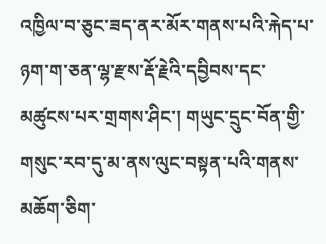འཁྱིལ་བ་ཅུང་ཟད་ནར་མོར་གནས་པའི་རྐེད་པ་ཉག་ག་ཅན་ལྷ་རྫས་རྡོ་རྗེའི་དབྱིབས་དང་མཚུངས་པར་གྲགས་ཤིང་། གཡུང་དྲུང་བོན་གྱི་གསུང་རབ་དུ་མ་ནས་ལུང་བསྟན་པའི་གནས་མཆོག་ཅིག་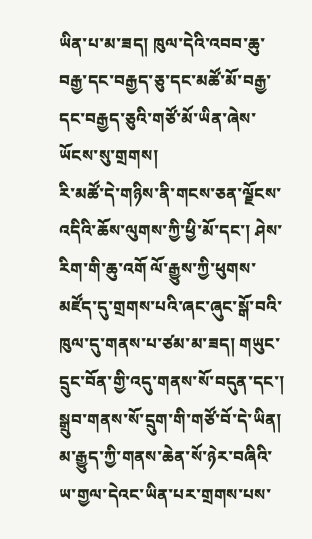ཡིན་པ་མ་ཟད། ཁུལ་དེའི་འབབ་ཆུ་བརྒྱ་དང་བརྒྱད་ཅུ་དང་མཚོ་མོ་བརྒྱ་དང་བརྒྱད་ཅུའི་གཙོ་མོ་ཡིན་ཞེས་ཡོངས་སུ་གྲགས།
རི་མཚོ་དེ་གཉིས་ནི་གངས་ཅན་ལྗོངས་འདིའི་ཆོས་ལུགས་ཀྱི་ཕྱི་མོ་དང་། ཤེས་རིག་གི་ཆུ་འགོ ལོ་རྒྱུས་ཀྱི་ཕུགས་མཛོད་དུ་གྲགས་པའི་ཞང་ཞུང་སྒོ་བའི་ཁུལ་དུ་གནས་པ་ཙམ་མ་ཟད། གཡུང་དྲུང་བོན་གྱི་འདུ་གནས་སོ་བདུན་དང་། སྒྲུབ་གནས་སོ་དྲུག་གི་གཙོ་བོ་དེ་ཡིན། མ་རྒྱུད་ཀྱི་གནས་ཆེན་སོ་ཉེར་བཞིའི་ཡ་གྱལ་དེའང་ཡིན་པར་གྲགས་པས་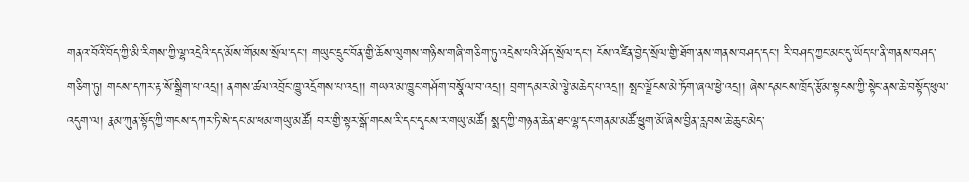གནའ་བོའི་བོད་ཀྱི་མི་རིགས་ཀྱི་ལྷ་འདྲེའི་དད་མོས་གོམས་སྲོལ་དང་། གཡུང་དྲུང་བོན་གྱི་ཆོས་ལུགས་གཉིས་གཞི་གཅིག་ཏུ་འདྲེས་པའི་ཤོད་སྲོལ་དང་། ངོས་འཛིན་བྱེད་སྲོལ་གྱི་ཐོག་ནས་གནས་བཤད་དང་། རི་བཤད་ཀྱང་མང་དུ་ཡོད་པ་ནི་གནས་བཤད་གཅིག་ཏུ། གངས་དཀར་རྟ་སོ་སྒྲིག་པ་འདྲ།། ནགས་ཚལ་འབྲོང་ཁྱུ་འདྲོགས་པ་འདྲ།། གཡའ་མ་ཁྱུང་གཤོག་བསྣོལ་བ་འདྲ།། བྲག་དམར་མེ་ལྕེ་མཆེད་པ་འདྲ།། སྤང་ལྗོངས་མེ་ཏོག་ཞལ་ཕྱེ་འདྲ།། ཞེས་དམངས་ཁྲོད་རྩོམ་སྟངས་ཀྱི་སྟེང་ནས་ཆེ་བསྟོད་ཕུལ་འདུག་ལ། རྣམ་ཀུན་སྟོད་ཀྱི་གངས་དཀར་ཏི་སེ་དང་མ་ཕམ་གཡུ་མཚོ། བར་གྱི་སྟར་སྒོ་གངས་རི་དང་དྭངས་ར་གཡུ་མཚོ། སྨད་ཀྱི་གཉན་ཆེན་ཐང་ལྷ་དང་གནམ་མཚོ་ཕྱུག་མོ་ཞེས་བྱིན་རླབས་ཆེ་ཆུང་མེད་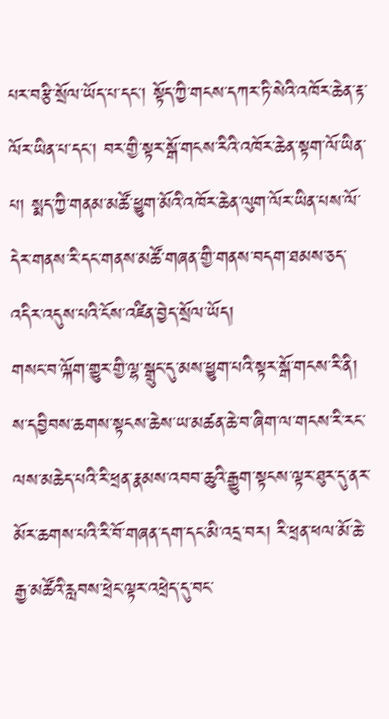པར་བརྩི་སྲོལ་ཡོད་པ་དང་། སྟོད་ཀྱི་གངས་དཀར་ཏི་སེའི་འཁོར་ཆེན་རྟ་ལོར་ཡིན་པ་དང་། བར་གྱི་སྟར་སྒོ་གངས་རིའི་འཁོར་ཆེན་སྟག་ལོ་ཡིན་པ། སྨད་ཀྱི་གནམ་མཚོ་ཕྱུག་མོའི་འཁོར་ཆེན་ལུག་ལོར་ཡིན་པས་ལོ་དེར་གནས་རི་དང་གནས་མཚོ་གཞན་གྱི་གནས་བདག་ཐམས་ཅད་འདིར་འདུས་པའི་ངོས་འཛིན་བྱེད་སྲོལ་ཡོད།
གསང་བ་ལྐོག་གྱུར་གྱི་ལྷ་སྒྲུང་དུ་མས་ཕྱུག་པའི་སྟར་སྒོ་གངས་རི་ནི། ས་དབྱིབས་ཆགས་སྟངས་ཆེས་ཡ་མཚན་ཆེ་བ་ཞིག་ལ་གངས་རི་རང་ལས་མཆེད་པའི་རི་ཕྲན་རྣམས་འབབ་ཆུའི་རྒྱུག་སྟངས་ལྟར་ཐུར་དུ་ནར་མོར་ཆགས་པའི་རི་བོ་གཞན་དག་དང་མི་འདྲ་བར། རི་ཕྲན་ཕལ་མོ་ཆེ་རྒྱ་མཚོའི་རླབས་ཕྲེང་ལྟར་འཕྲེད་དུ་བང་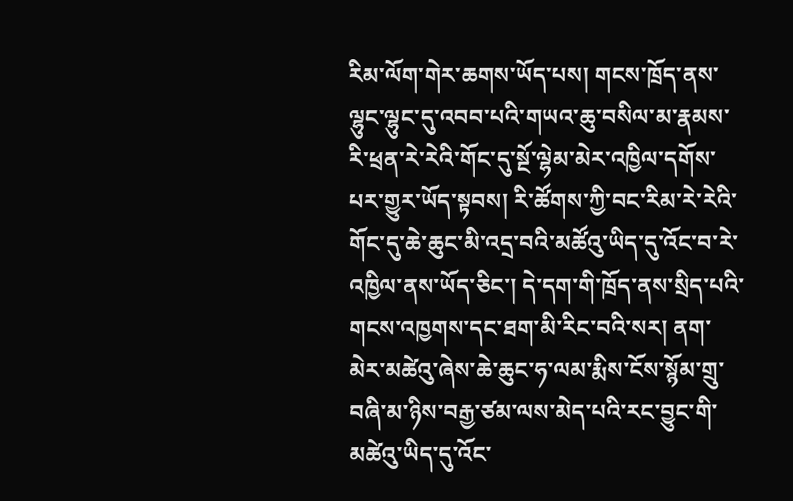རིམ་ལོག་གེར་ཆགས་ཡོད་པས། གངས་ཁྲོད་ནས་ལྷུང་ལྷུང་དུ་འབབ་པའི་གཡའ་ཆུ་བསིལ་མ་རྣམས་རི་ཕྲན་རེ་རེའི་གོང་དུ་སྔོ་ལྷེམ་མེར་འཁྱིལ་དགོས་པར་གྱུར་ཡོད་སྟབས། རི་ཚོགས་ཀྱི་བང་རིམ་རེ་རེའི་གོང་དུ་ཆེ་ཆུང་མི་འདྲ་བའི་མཚོའུ་ཡིད་དུ་འོང་བ་རེ་འཁྱིལ་ནས་ཡོད་ཅིང་། དེ་དག་གི་ཁྲོད་ནས་སྲིད་པའི་གངས་འཁྱགས་དང་ཐག་མི་རིང་བའི་སར། ནག་མེར་མཚེའུ་ཞེས་ཆེ་ཆུང་ཧ་ལམ་རྨིས་ངོས་སྙོམ་གྲུ་བཞི་མ་ཉིས་བརྒྱ་ཙམ་ལས་མེད་པའི་རང་བྱུང་གི་མཚེའུ་ཡིད་དུ་འོང་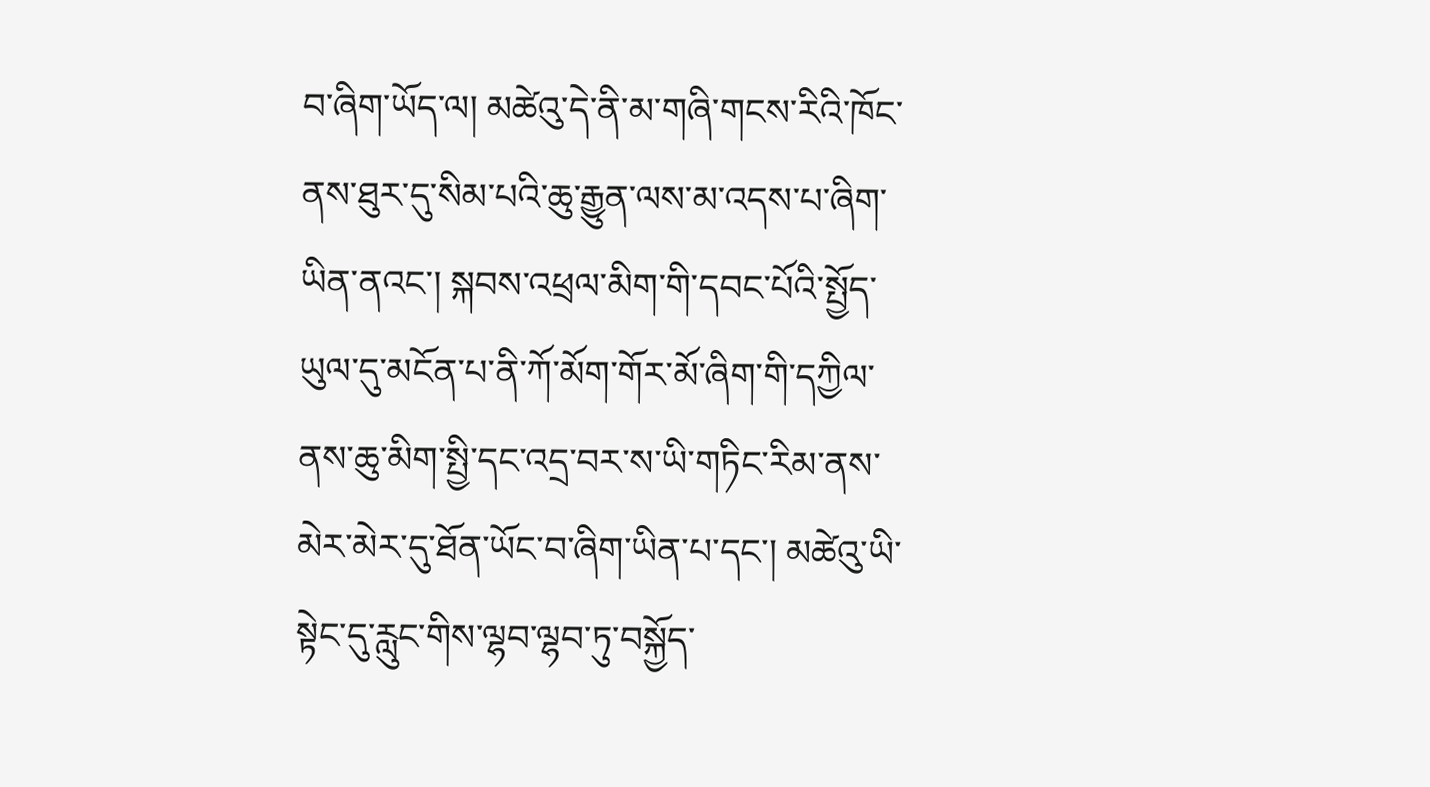བ་ཞིག་ཡོད་ལ། མཚེའུ་དེ་ནི་མ་གཞི་གངས་རིའི་ཁོང་ནས་ཐུར་དུ་སིམ་པའི་ཆུ་རྒྱུན་ལས་མ་འདས་པ་ཞིག་ཡིན་ནའང་། སྐབས་འཕྲལ་མིག་གི་དབང་པོའི་སྤྱོད་ཡུལ་དུ་མངོན་པ་ནི་ཀོ་མོག་གོར་མོ་ཞིག་གི་དཀྱིལ་ནས་ཆུ་མིག་སྤྱི་དང་འདྲ་བར་ས་ཡི་གཏིང་རིམ་ནས་མེར་མེར་དུ་ཐོན་ཡོང་བ་ཞིག་ཡིན་པ་དང་། མཚེའུ་ཡི་སྟེང་དུ་རླུང་གིས་ལྷབ་ལྷབ་ཏུ་བསྐྱོད་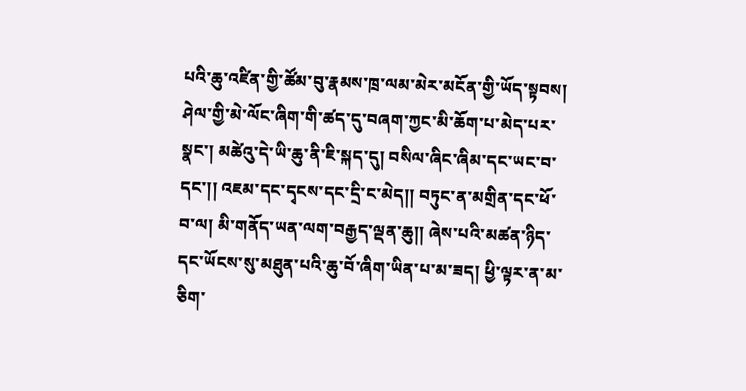པའི་ཆུ་འཛིན་གྱི་ཚོམ་བུ་རྣམས་ཁྲ་ལམ་མེར་མངོན་གྱི་ཡོད་སྟབས། ཤེལ་གྱི་མེ་ལོང་ཞིག་གི་ཚད་དུ་བཞག་ཀྱང་མི་ཆོག་པ་མེད་པར་སྣང་། མཚེའུ་དེ་ཡི་ཆུ་ནི་ཇི་སྐད་དུ། བསིལ་ཞིང་ཞིམ་དང་ཡང་བ་དང་།། འཇམ་དང་དྭངས་དང་དྲི་ང་མེད།། བཏུང་ན་མགྲིན་དང་ཕོ་བ་ལ། མི་གནོད་ཡན་ལག་བརྒྱད་ལྡན་ཆུ།། ཞེས་པའི་མཚན་ཉིད་དང་ཡོངས་སུ་མཐུན་པའི་ཆུ་བོ་ཞིག་ཡིན་པ་མ་ཟད། ཕྱི་ལྟར་ན་མ་ཅིག་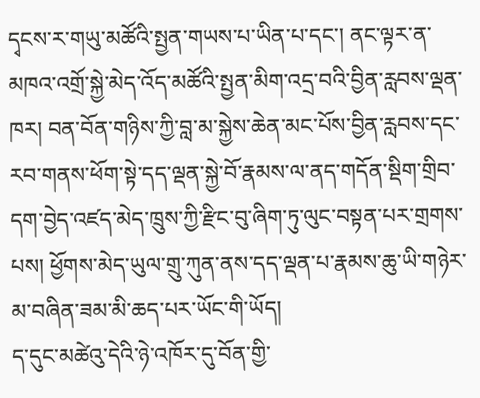དྭངས་ར་གཡུ་མཚོའི་སྤྱན་གཡས་པ་ཡིན་པ་དང་། ནང་ལྟར་ན་མཁའ་འགྲོ་སྐྱེ་མེད་འོད་མཚོའི་སྤྱན་མིག་འདྲ་བའི་བྱིན་རླབས་ལྡན་ཁར། བན་བོན་གཉིས་ཀྱི་བླ་མ་སྐྱེས་ཆེན་མང་པོས་བྱིན་རླབས་དང་རབ་གནས་ཕོག་སྟེ་དད་ལྡན་སྐྱེ་བོ་རྣམས་ལ་ནད་གདོན་སྡིག་གྲིབ་དག་བྱེད་འཛད་མེད་ཁྲུས་ཀྱི་རྫིང་བུ་ཞིག་ཏུ་ལུང་བསྟན་པར་གྲགས་པས། ཕྱོགས་མེད་ཡུལ་གྲུ་ཀུན་ནས་དད་ལྡན་པ་རྣམས་ཆུ་ཡི་གཉེར་མ་བཞིན་ཟམ་མི་ཆད་པར་ཡོང་གི་ཡོད།
ད་དུང་མཚེའུ་དེའི་ཉེ་འཁོར་དུ་བོན་གྱི་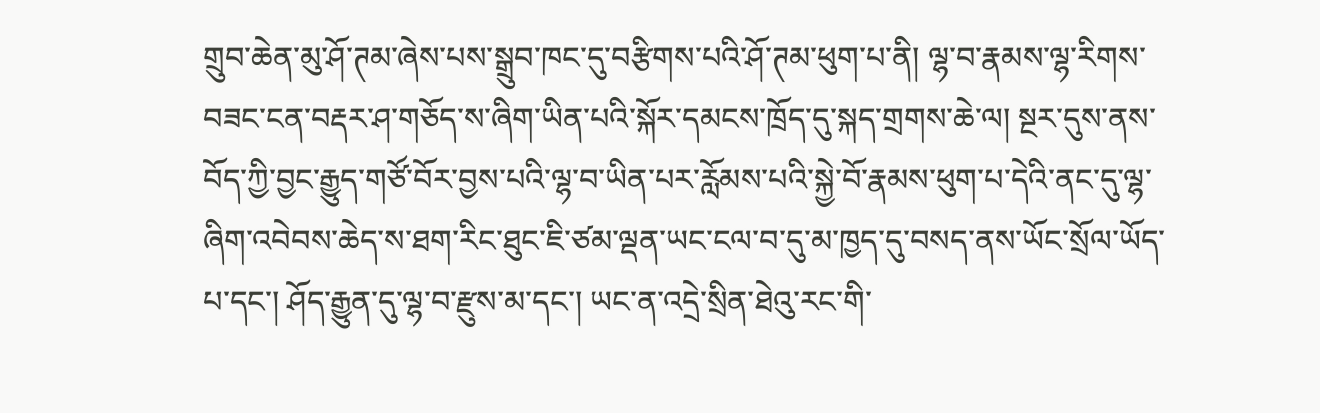གྲུབ་ཆེན་མུ་ཤོ་ཊམ་ཞེས་པས་སྒྲུབ་ཁང་དུ་བརྩིགས་པའི་ཤོ་ཊམ་ཕུག་པ་ནི། ལྷ་བ་རྣམས་ལྷ་རིགས་བཟང་ངན་བརྡར་ཤ་གཅོད་ས་ཞིག་ཡིན་པའི་སྐོར་དམངས་ཁྲོད་དུ་སྐད་གྲགས་ཆེ་ལ། སྔར་དུས་ནས་བོད་ཀྱི་བྱང་རྒྱུད་གཙོ་བོར་བྱས་པའི་ལྷ་བ་ཡིན་པར་རློམས་པའི་སྐྱེ་བོ་རྣམས་ཕུག་པ་དེའི་ནང་དུ་ལྷ་ཞིག་འབེབས་ཆེད་ས་ཐག་རིང་ཐུང་ཇི་ཙམ་ལྡན་ཡང་ངལ་བ་དུ་མ་ཁྱད་དུ་བསད་ནས་ཡོང་སྲོལ་ཡོད་པ་དང་། ཤོད་རྒྱུན་དུ་ལྷ་བ་རྫུས་མ་དང་། ཡང་ན་འདྲེ་སྲིན་ཐེའུ་རང་གི་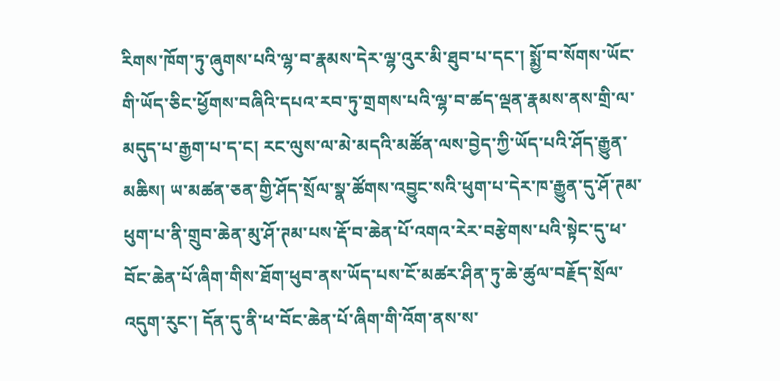རིགས་ཁོག་ཏུ་ཞུགས་པའི་ལྷ་བ་རྣམས་དེར་ལྷ་འུར་མི་ཐུབ་པ་དང་། སྨྱོ་བ་སོགས་ཡོང་གི་ཡོད་ཅིང་ཕྱོགས་བཞིའི་དཔའ་རབ་ཏུ་གྲགས་པའི་ལྷ་བ་ཚད་ལྡན་རྣམས་ནས་གྲི་ལ་མདུད་པ་རྒྱག་པ་ད་ང། རང་ལུས་ལ་མེ་མདའི་མཚོན་ལས་བྱེད་ཀྱི་ཡོད་པའི་ཤོད་རྒྱུན་མཆིས། ཡ་མཚན་ཅན་གྱི་ཤོད་སྲོལ་སྣ་ཚོགས་འབྱུང་སའི་ཕུག་པ་དེར་ཁ་རྒྱུན་དུ་ཤོ་ཊམ་ཕུག་པ་ནི་གྲུབ་ཆེན་མུ་ཤོ་ཊམ་པས་རྡོ་བ་ཆེན་པོ་འགའ་རེར་བརྩེགས་པའི་སྟེང་དུ་ཕ་བོང་ཆེན་པོ་ཞིག་གིས་ཐོག་ཕུབ་ནས་ཡོད་པས་ངོ་མཚར་ཤིན་ཏུ་ཆེ་ཚུལ་བརྗོད་སྲོལ་འདུག་རུང་། དོན་དུ་ནི་ཕ་བོང་ཆེན་པོ་ཞིག་གི་འོག་ནས་ས་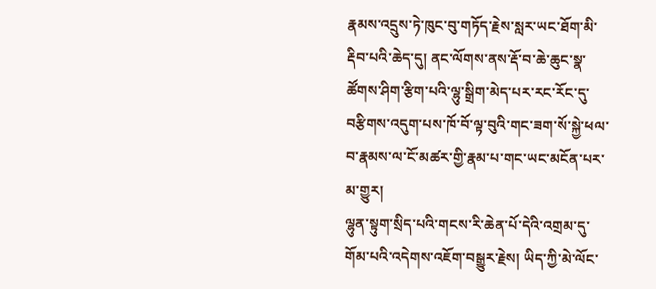རྣམས་འདྲུས་ཏེ་ཁུང་བུ་གཏོད་རྗེས་སླར་ཡང་ཐོག་མི་རྡིབ་པའི་ཆེད་དུ། ནང་ལོགས་ནས་རྡོ་བ་ཆེ་ཆུང་སྣ་ཚོགས་ཤིག་རྩིག་པའི་ལྷུ་སྒྲིག་མེད་པར་རང་རོང་དུ་བརྩིགས་འདུག་པས་ཁོ་བོ་ལྟ་བུའི་གང་ཟག་སོ་སྐྱེ་ཕལ་བ་རྣམས་ལ་ངོ་མཚར་གྱི་རྣམ་པ་གང་ཡང་མངོན་པར་མ་གྱུར།
ལྷུན་སྟུག་སྲིད་པའི་གངས་རི་ཆེན་པོ་དེའི་འགྲམ་དུ་གོམ་པའི་འདེགས་འཇོག་བསྒྱུར་རྗེས། ཡིད་ཀྱི་མེ་ལོང་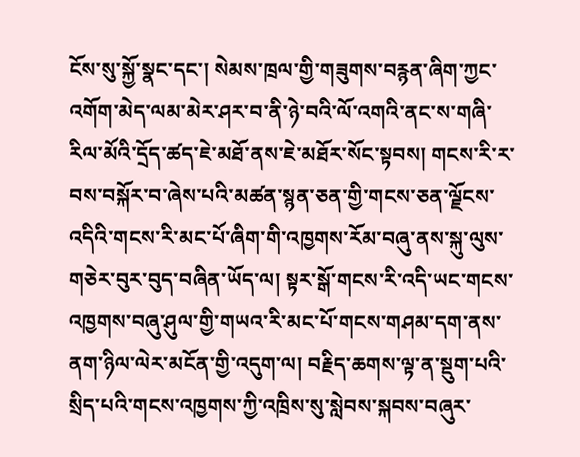ངོས་སུ་སྐྱོ་སྣང་དང་། སེམས་ཁྲལ་གྱི་གཟུགས་བརྙན་ཞིག་ཀྱང་འགོག་མེད་ལམ་མེར་ཤར་བ་ནི་ཉེ་བའི་ལོ་འགའི་ནང་ས་གཞི་རིལ་མོའི་དྲོད་ཚད་ཇེ་མཐོ་ནས་ཇེ་མཐོར་སོང་སྟབས། གངས་རི་ར་བས་བསྐོར་བ་ཞེས་པའི་མཚན་སྙན་ཅན་གྱི་གངས་ཅན་ལྗོངས་འདིའི་གངས་རི་མང་པོ་ཞིག་གི་འཁྱགས་རོམ་བཞུ་ནས་སྐུ་ལུས་གཅེར་བུར་བུད་བཞིན་ཡོད་ལ། སྟར་སྒོ་གངས་རི་འདི་ཡང་གངས་འཁྱགས་བཞུ་ཤུལ་གྱི་གཡའ་རི་མང་པོ་གངས་གཤམ་དག་ནས་ནག་ཉིལ་ལེར་མངོན་གྱི་འདུག་ལ། བརྗིད་ཆགས་ལྟ་ན་སྡུག་པའི་སྲིད་པའི་གངས་འཁྱགས་ཀྱི་འཁྲིས་སུ་སླེབས་སྐབས་བཞུར་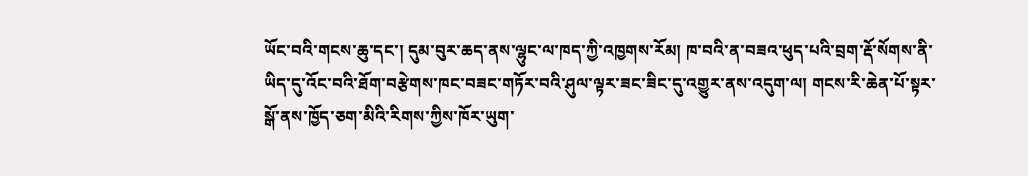ཡོང་བའི་གངས་ཆུ་དང་། དུམ་བུར་ཆད་ནས་ལྷུང་ལ་ཁད་ཀྱི་འཁྱགས་རོམ། ཁ་བའི་ན་བཟའ་ཕུད་པའི་བྲག་རྡོ་སོགས་ནི་ཡིད་དུ་འོང་བའི་ཐོག་བརྩེགས་ཁང་བཟང་གཏོར་བའི་ཤུལ་ལྟར་ཟང་ཟིང་དུ་འགྱུར་ནས་འདུག་ལ། གངས་རི་ཆེན་པོ་སྟར་སྒོ་ནས་ཁྱོད་ཅག་མིའི་རིགས་ཀྱིས་ཁོར་ཡུག་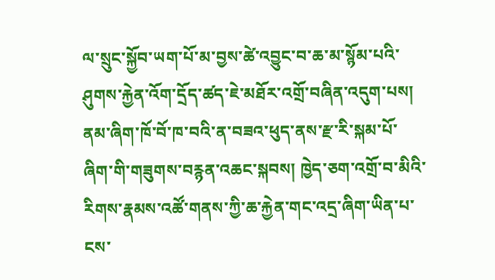ལ་སྲུང་སྐྱོབ་ཡག་པོ་མ་བྱས་ཚེ་འབྱུང་བ་ཆ་མ་སྙོམ་པའི་ཤུགས་རྐྱེན་འོག་དྲོད་ཚད་ཇེ་མཐོར་འགྲོ་བཞིན་འདུག་པས། ནམ་ཞིག་ཁོ་བོ་ཁ་བའི་ན་བཟའ་ཕུད་ནས་རྫ་རི་སྐམ་པོ་ཞིག་གི་གཟུགས་བརྙན་འཆང་སྐབས། ཁྱེད་ཅག་འགྲོ་བ་མིའི་རིགས་རྣམས་འཚོ་གནས་ཀྱི་ཆ་རྐྱེན་གང་འདྲ་ཞིག་ཡིན་པ་ངས་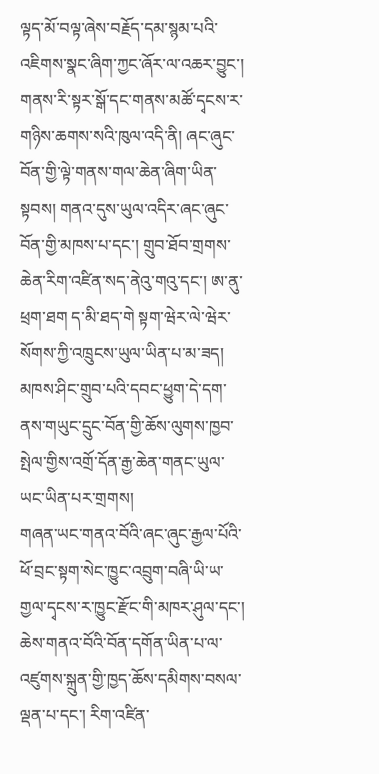ལྟད་མོ་བལྟ་ཞེས་བརྗོད་དམ་སྙམ་པའི་འཇིགས་སྣང་ཞིག་ཀྱང་ཞོར་ལ་འཆར་བྱུང་།
གནས་རི་སྟར་སྒོ་དང་གནས་མཚོ་དྭངས་ར་གཉིས་ཆགས་སའི་ཁུལ་འདི་ནི། ཞང་ཞུང་བོན་གྱི་ལྟེ་གནས་གལ་ཆེན་ཞིག་ཡིན་སྟབས། གནའ་དུས་ཡུལ་འདིར་ཞང་ཞུང་བོན་གྱི་མཁས་པ་དང་། གྲུབ་ཐོབ་གྲགས་ཆེན་རིག་འཛིན་སད་ནེའུ་གའུ་དང་། ཨ་ནུ་ཕྲག་ཐག ད་མི་ཐད་གེ སྟག་ཝེར་ལེ་ཝེར་སོགས་ཀྱི་འཁྲུངས་ཡུལ་ཡིན་པ་མ་ཟད། མཁས་ཤིང་གྲུབ་པའི་དབང་ཕྱུག་དེ་དག་ནས་གཡུང་དྲུང་བོན་གྱི་ཆོས་ལུགས་ཁྱབ་སྤེལ་གྱིས་འགྲོ་དོན་རྒྱ་ཆེན་གནང་ཡུལ་ཡང་ཡིན་པར་གྲགས།
གཞན་ཡང་གནའ་བོའི་ཞང་ཞུང་རྒྱལ་པོའི་ཕོ་བྲང་སྟག་སེང་ཁྱུང་འབྲུག་བཞི་ཡི་ཡ་གྱལ་དྭངས་ར་ཁྱུང་རྫོང་གི་མཁར་ཤུལ་དང་། ཆེས་གནའ་བོའི་བོན་དགོན་ཡིན་པ་ལ་འཛུགས་སྐྲུན་གྱི་ཁྱད་ཆོས་དམིགས་བསལ་ལྡན་པ་དང་། རིག་འཛིན་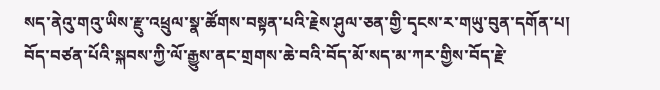སད་ནེའུ་གའུ་ཡིས་རྫུ་འཕྲུལ་སྣ་ཚོགས་བསྟན་པའི་རྗེས་ཤུལ་ཅན་གྱི་དྭངས་ར་གཡུ་བུན་དགོན་པ། བོད་བཙན་པོའི་སྐབས་ཀྱི་ལོ་རྒྱུས་ནང་གྲགས་ཆེ་བའི་བོད་མོ་སད་མ་ཀར་གྱིས་བོད་རྗེ་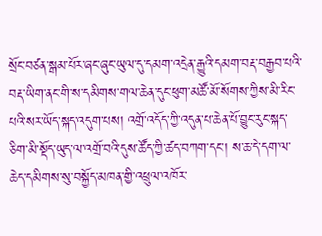སྲོང་བཙན་སྒམ་པོར་ཞང་ཞུང་ཡུལ་དུ་དམག་འདྲེན་རྒྱུའི་དམག་བརྡ་བརྒྱབ་པའི་བརྡ་ཡིག་ནང་གི་ས་དམིགས་གལ་ཆེན་དུང་ཕུག་མཚོ་མོ་སོགས་ཀྱིས་མི་རིང་པའི་སར་ཡོད་སྐད་འདུག་པས། འགྲོ་འདོད་ཀྱི་འདུན་པ་ཆེན་པོ་བྱུང་རུང་སྐད་ཅིག་མི་སྡོད་ཡུད་ལ་འགྲོ་བའི་དུས་ཚོད་ཀྱི་ཚད་བཀག་དང་། ས་ཆ་དེ་དག་ལ་ཆེད་དམིགས་སུ་བསྐྱོད་མཁན་གྱི་འཕྲུལ་འཁོར་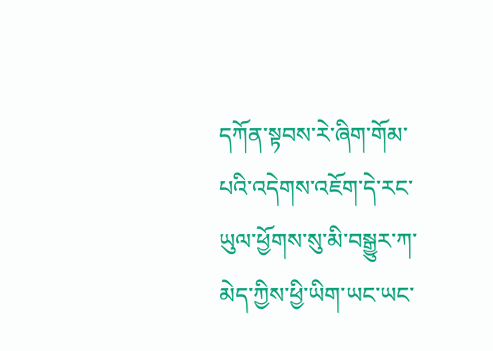དཀོན་སྟབས་རེ་ཞིག་གོམ་པའི་འདེགས་འཇོག་དེ་རང་ཡུལ་ཕྱོགས་སུ་མི་བསྒྱུར་ཀ་མེད་ཀྱིས་ཕྱི་ཡིག་ཡང་ཡང་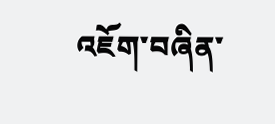འཇོག་བཞིན་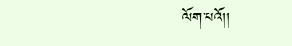ལོག་པའོ།།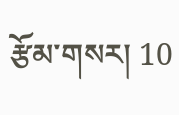རྩོམ་གསར། 10